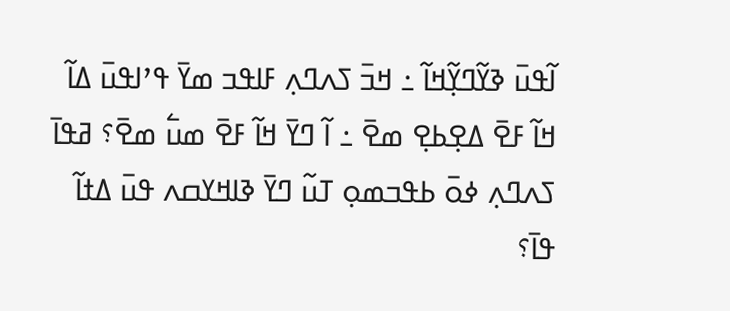ߊ߬ߟߎ߫ ߢߌ߬ߣߌ߲߬ߞߊ߬ ߸ ߞߏ߫ ߖߍߣߍ߲ ߓߊߟߏ ߘߌ߫ ߟߴߊߟߎ߫ ߡߊ߬ ߞߊ߬ ߓߐ߫ ߡߐ߲ߕߐ߲ ߘߐ߫ ߸ ߊ߬ ߣߌ߫ ߞߊ߬ ߓߐ߫ ߘߎ߱ ߘߐ߫؟ ߥߟߊ߫ ߖߍߣߍ߲ ߦߋ߫ ߕߟߏߘߋ߲ ߠߎ߬ ߣߌ߫ ߢߊߞߌߛߍ ߟߎ߫ ߡߙߊ߬ ߟߊ߫؟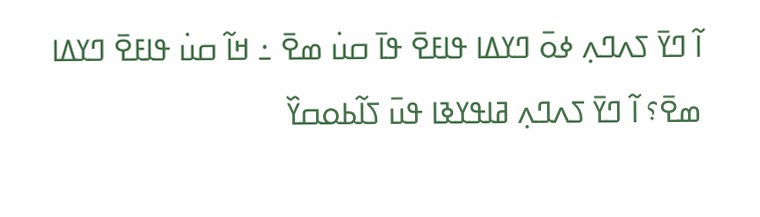ߊ߬ ߣߌ߫ ߖߍߣߍ߲ ߦߋ߫ ߣߌߡߊ ߟߊߓߐ߫ ߟߊ߫ ߛߎ߭ ߘߐ߫ ߸ ߞߊ߬ ߛߎ߭ ߟߊߓߐ߫ ߣߌߡߊ ߘߐ߫؟ ߊ߬ ߣߌ߫ ߖߍߣߍ߲ ߥߊߟߌߢߊ ߟߎ߫ ߖߊ߬ߕߋߛߌ߰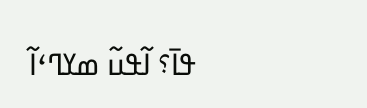ߟߊ߫؟ ߊ߬ߟߎ߬ ߘߌߣߵߊ߬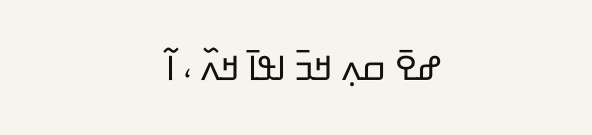ߝߐ߫ ߛߍ߲ ߞߏ߫ ߊߟߊ߫ ߞߍ߰ ، ߊ߬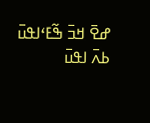ߝߐ߫ ߞߏ߫ ߒ߬ߓߵߊߟߎ߫ ߕߍ߫ ߊߟߎ߫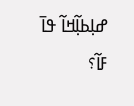ߝߊ߲ߕߊ߲߬ߞߊ߬ ߟߊ߫ ߓߊ߬؟